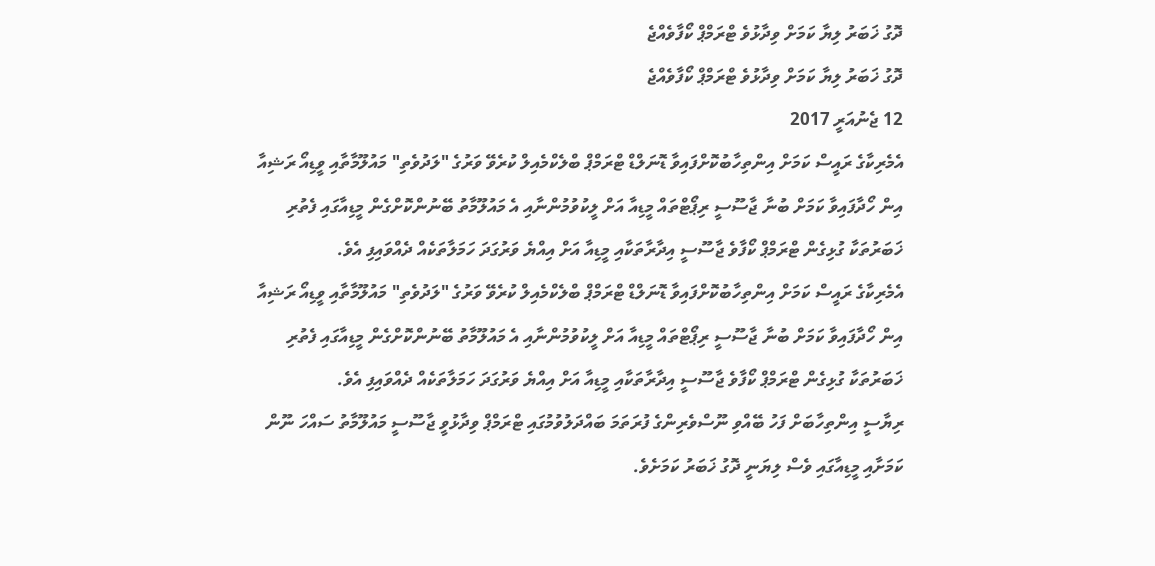ދޮގު ޚަބަރު ލިޔާ ކަމަށް ވިދާޅުވެ ޓްރަމްޕް ކޯފާވެއްޖެ
ދޮގު ޚަބަރު ލިޔާ ކަމަށް ވިދާޅުވެ ޓްރަމްޕް ކޯފާވެއްޖެ
12 ޖެނުއަރީ 2017
އެމެރިކާގެ ރައީސް ކަމަށް އިންތިހާބުކޮށްފައިވާ ޑޮނަލްޑް ޓްރަމްޕް ބްލެކްމެއިލް ކުރެވޭ ވަރުގެ "ލަދުވެތި" މައުލޫމާތާއި ވީޑިއޯ ރަޝިއާ އިން ހޯދާފައިވާ ކަމަށް ބުނާ ޖާސޫސީ ރިޕޯޓްތައް މީޑިއާ އަށް ލީކުވުމުންނާއި އެ މައުލޫމާތު ބޭނުންކޮށްގެން މީޑިއާގައި ފެތުރި ޚަބަރުތަކާ ގުޅިގެން ޓްރަމްޕް ކޯފާވެ ޖާސޫސީ އިދާރާތަކާއި މީޑިއާ އަށް އިއްޔެ ވަރުގަދަ ހަމަލާތަކެއް ދެއްވައިފި އެވެ.
އެމެރިކާގެ ރައީސް ކަމަށް އިންތިހާބުކޮށްފައިވާ ޑޮނަލްޑް ޓްރަމްޕް ބްލެކްމެއިލް ކުރެވޭ ވަރުގެ "ލަދުވެތި" މައުލޫމާތާއި ވީޑިއޯ ރަޝިއާ އިން ހޯދާފައިވާ ކަމަށް ބުނާ ޖާސޫސީ ރިޕޯޓްތައް މީޑިއާ އަށް ލީކުވުމުންނާއި އެ މައުލޫމާތު ބޭނުންކޮށްގެން މީޑިއާގައި ފެތުރި ޚަބަރުތަކާ ގުޅިގެން ޓްރަމްޕް ކޯފާވެ ޖާސޫސީ އިދާރާތަކާއި މީޑިއާ އަށް އިއްޔެ ވަރުގަދަ ހަމަލާތަކެއް ދެއްވައިފި އެވެ.
ރިޔާސީ އިންތިހާބަށް ފަހު ބޭއްވި ނޫސްވެރިންގެ ފުރަތަމަ ބައްދަލުވުމުގައި ޓްރަމްޕް ވިދާޅުވީ ޖާސޫސީ މައުލޫމާތު ސައްހަ ނޫން ކަމަށާއި މީޑިއާގައި ވެސް ލިޔަނީ ދޮގު ޚަބަރު ކަމަށެވެ.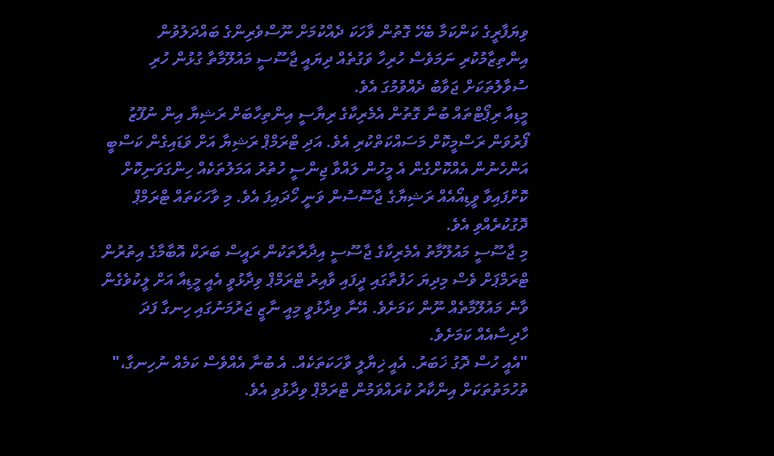ވިޔަފާރީގެ ކަންކަމާ ބެހޭ ގޮތުން ވާހަކަ ދެއްކުމަށް ނޫސްވެރިންގެ ބައްދަލުވުން އިންތިޒާމުކުރި ނަމަވެސް ހުރިހާ ވަގުތެއް ދިޔައީ ޖާސޫސީ މައުލޫމާތާ ގުޅުން ހުރި ސުވާލުތަކަށް ޖަވާބު ދެއްވުމުގަ އެވެ.
މީޑިއާ ރިޕޯޓްތައް ބުނާ ގޮތުން އެމެރިކާގެ ރިޔާސީ އިންތިހާބަށް ރަޝިޔާ އިން ނުފޫޒު ފޯރުވަން ރަސްމީކޮށް މަސައްކަތްކުރި އެވެ. އަދި ޓްރަމްޕް ރަޝިޔާ އަށް ވަޑައިގެން ކަސްބީ އަންހެނުން އެއްކޮށްގެން އެ މީހުން ލައްވާ ޖިންސީ ހުތުރު އަމަލުތަކެއް ހިންގަވަނިކޮށް ކޮށްފައިވާ ވީޑިއޯއެއް ރަޝިޔާގެ ޖާސޫސުން ވަނީ ހޯދައިފަ އެވެ. މި ވާހަކަތައް ޓްރަމްޕް ދޮގުކުރެއްވި އެވެ.
މި ޖާސޫސީ މައުލޫމާތު އެމެރިކާގެ ޖާސޫސީ އިދާރާތަކުން ރައީސް ބަރަކް އޮބާމާގެ އިތުރުން ޓްރަމްޕަށް ވެސް މިދިޔަ ހަފުތާގައި ދީފައި ވާއިރު ޓްރަމްޕް ވިދާޅުވީ އެއީ މީޑިއާ އަށް ލީކުވެގެން ވާނެ މައުލޫމާތެއް ނޫން ކަމަށެވެ. އޭނާ ވިދާޅުވީ މިއީ ނާޒީ ޖަރުމަނުގައި ހިނގާ ފަދަ ހާދިސާއެއް ކަމަށެވެ.
"އެއީ ހުސް ދޮގު ޚަބަރު. އެއީ ޚިޔާލީ ވާހަކަތަކެއް. އެ ބުނާ އެއްވެސް ކަމެއް ނުހިނގާ،" ތުހުމަތުތަކަށް އިންކާރު ކުރައްވަމުން ޓްރަމްޕް ވިދާޅުވި އެވެ.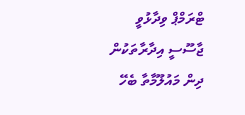ޓްރަމްޕް ވިދާޅުވީ ޖާސޫސީ އިދާރާތަކުން ދިން މައުލޫމާތާ ބެހޭ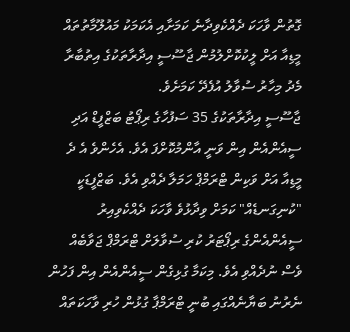ގޮތުން ވާހަކަ ދެއްކެވިދާނެ ކަމަށާއި އެކަމަކު މައުލޫމާތުތައް މީޑިއާ އަށް ލީކުކޮށްލުމުން ޖާސޫސީ އިދާރާތަކުގެ އިތުބާރާ މެދު މިހާރު ސުވާލު އުފެދޭ ކަމަށެވެ.
ޖާސޫސީ އިދާރާތަކުގެ 35 ސަފުހާގެ ރިޕޯޓު ބަޒްފީޑް އަދި ސީއެންއެން އިން ވަނީ އާންމުކޮށްފަ އެވެ. އެހެންވެ އެ ދެ މީޑިއާ އަށް ވަކިން ޓްރަމްޕް ހަމަލާ ދެއްވި އެވެ. ބަޒްފީޑަކީ "ކުނިގަނޑެއް" ކަމަށް ވިދާޅުވެ ވާހަކަ ދެއްކެވިއިރު ސީއެންއެންގެ ރިޕޯޓަރު ކުރި ސުވާލަށް ޓްރަމްޕް ޖަވާބެއް ވެސް ނުދެއްވި އެވެ. މިކަމާ ގުޅިގެން ސީއެންއެން އިން ފަހުން ނެރުނު ބަޔާނެއްގައި ބުނީ ޓްރަމްޕާ ގުޅުން ހުރި ވާހަކަތައް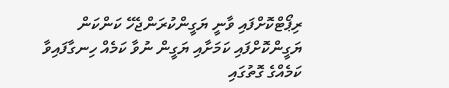ރިޕޯޓްކޮށްފައި ވާނީ ޔަގީންކުރަންޖެހޭ ކަންކަން ޔަގީންކޮށްފައި ކަމަށާއި ޔަގީން ނުވާ ކަމެއް ހިނގާފައިވާ ކަމެއްގެ ގޮތުގައި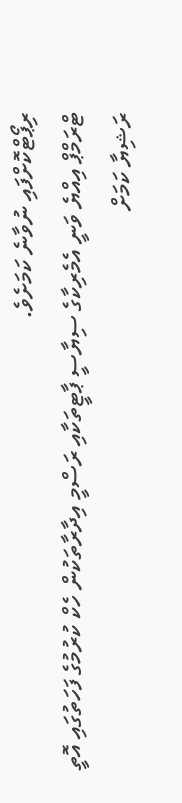ރިޕޯޓްކޮށްފައި ނުވާނެ ކަމަށެވެ.
ޓްރަމްޕް އިއްޔެ ވަނީ އެމެރިކާގެ ސިޔާސީ ޕާޓީތަކާއި ރަސްމީ އިދާރާތަކުން ހެކް ކުރުމުގެ ފަހަތުގައި އޮތީ ރަޝިޔާ ކަމަށް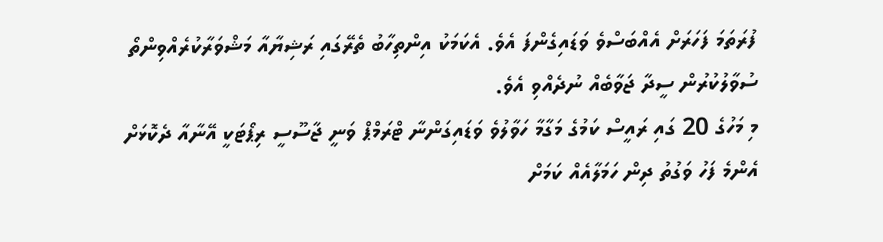ފުރަތަމަ ފަހަރަށް އެއްބަސްވެ ވަޑައިގެންފަ އެވެ. އެކަމަކު އިންތިހާބު ތެރޭގައި ރަޝިޔާއާ މަޝްވަރާކުރެއްވިންތޯ ސުވާލުކުރުން ސީދާ ޖަވާބެއް ނުދެއްވި އެވެ.
މި މަހުގެ 20 ގައި ރައީސް ކަމުގެ މަގާމާ ހަވާލުވެ ވަޑައިގަންނާ ޓްރަމްޕް ވަނީ ޖާސޫސީ ރިޕޯޓަކީ އޭނާއާ ދެކޮޅަށް އެންމެ ފަހު ވަގުތު ދިން ހަމަލާއެއް ކަމަށް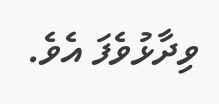ވިދާޅުވެފަ އެވެ.